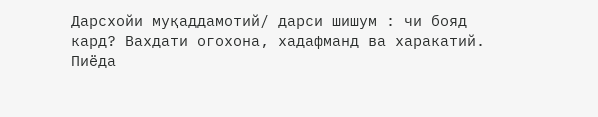Дарсхойи муқаддамотий/ дарси шишум : чи бояд кард? Вахдати огохона, хадафманд ва харакатий.
Пиёда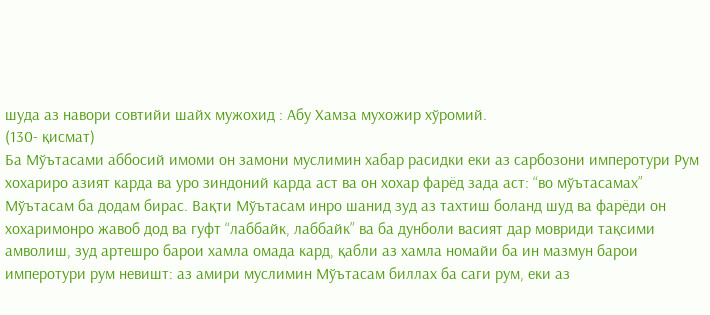шуда аз навори совтийи шайх мужохид : Абу Хамза мухожир хўромий.
(130- қисмат)
Ба Мўътасами аббосий имоми он замони муслимин хабар расидки еки аз сарбозони имперотури Рум хохариро азият карда ва уро зиндоний карда аст ва он хохар фарёд зада аст: “во мўътасамах” Мўътасам ба додам бирас. Вақти Мўътасам инро шанид зуд аз тахтиш боланд шуд ва фарёди он хохаримонро жавоб дод ва гуфт “лаббайк, лаббайк” ва ба дунболи васият дар мовриди тақсими амволиш, зуд артешро барои хамла омада кард, қабли аз хамла номайи ба ин мазмун барои имперотури рум невишт: аз амири муслимин Мўътасам биллах ба саги рум, еки аз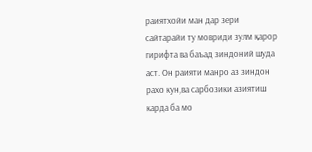раиятхойи ман дар зери сайтарайи ту мовриди зулм қарор гирифта ва баъад зиндоний шуда аст. Он раияти манро аз зиндон рахо кун,ва сарбозики азиятиш карда ба мо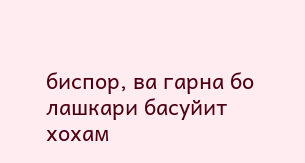биспор, ва гарна бо лашкари басуйит хохам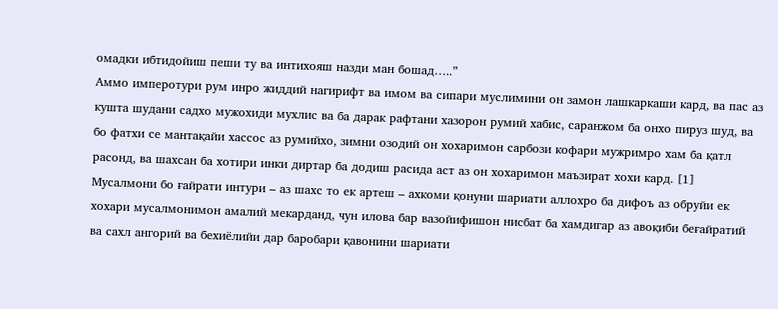омадки ибтидойиш пеши ту ва интихояш назди ман бошад…..”
Аммо имперотури рум инро жиддий нагирифт ва имом ва сипари муслимини он замон лашкаркаши кард, ва пас аз кушта шудани садхо мужохиди мухлис ва ба дарак рафтани хазорон румий хабис, саранжом ба онхо пируз шуд, ва бо фатхи се мантақайи хассос аз румийхо, зимни озодий он хохаримон сарбози кофари мужримро хам ба қатл расонд, ва шахсан ба хотири инки диртар ба додиш расида аст аз он хохаримон маъзират хохи кард. [1]
Мусалмони бо ғайрати интури – аз шахс то ек артеш – ахкоми қонуни шариати аллохро ба дифоъ аз обруйи ек хохари мусалмонимон амалий мекарданд, чун илова бар вазойифишон нисбат ба хамдигар аз авоқиби беғайратий ва сахл ангорий ва бехиёлийи дар баробари қавонини шариати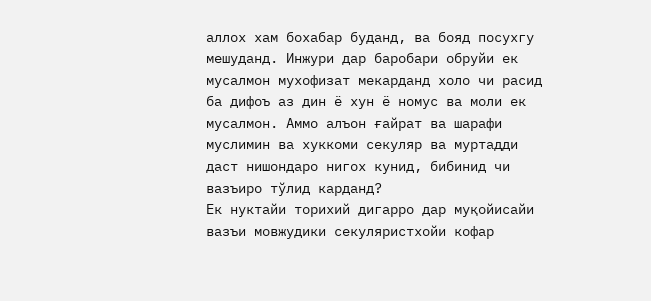аллох хам бохабар буданд, ва бояд посухгу мешуданд. Инжури дар баробари обруйи ек мусалмон мухофизат мекарданд холо чи расид ба дифоъ аз дин ё хун ё номус ва моли ек мусалмон. Аммо алъон ғайрат ва шарафи муслимин ва хуккоми секуляр ва муртадди даст нишондаро нигох кунид, бибинид чи вазъиро тўлид карданд?
Ек нуктайи торихий дигарро дар муқойисайи вазъи мовжудики секуляристхойи кофар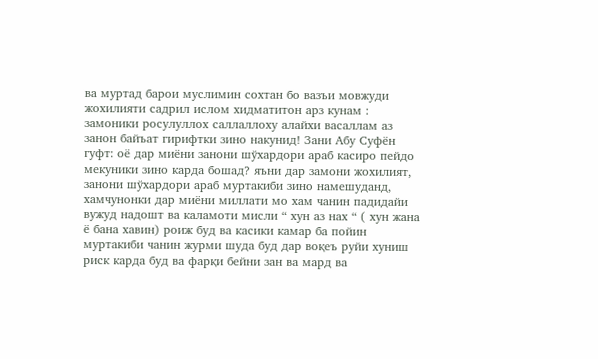ва муртад барои муслимин сохтан бо вазъи мовжуди жохилияти садрил ислом хидматитон арз кунам : замоники росулуллох саллаллоху алайхи васаллам аз занон байъат гирифтки зино накунид! Зани Абу Суфён гуфт: оё дар миёни занони шўхардори араб касиро пейдо мекуники зино карда бошад? яъни дар замони жохилият, занони шўхардори араб муртакиби зино намешуданд, хамчунонки дар миёни миллати мо хам чанин падидайи вужуд надошт ва каламоти мисли “ хун аз нах “ ( хун жана ё бана хавин) роиж буд ва касики камар ба пойин муртакиби чанин журми шуда буд дар воқеъ руйи хуниш риск карда буд ва фарқи бейни зан ва мард ва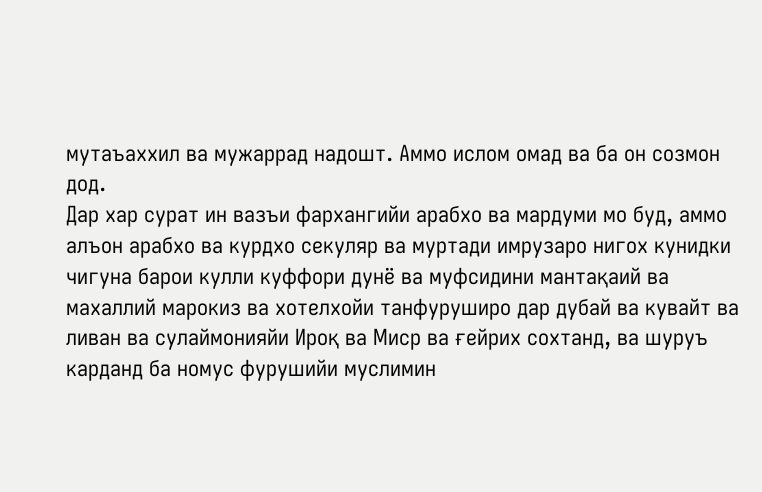мутаъаххил ва мужаррад надошт. Аммо ислом омад ва ба он созмон дод.
Дар хар сурат ин вазъи фархангийи арабхо ва мардуми мо буд, аммо алъон арабхо ва курдхо секуляр ва муртади имрузаро нигох кунидки чигуна барои кулли куффори дунё ва муфсидини мантақаий ва махаллий марокиз ва хотелхойи танфуруширо дар дубай ва кувайт ва ливан ва сулаймонияйи Ироқ ва Миср ва ғейрих сохтанд, ва шуруъ карданд ба номус фурушийи муслимин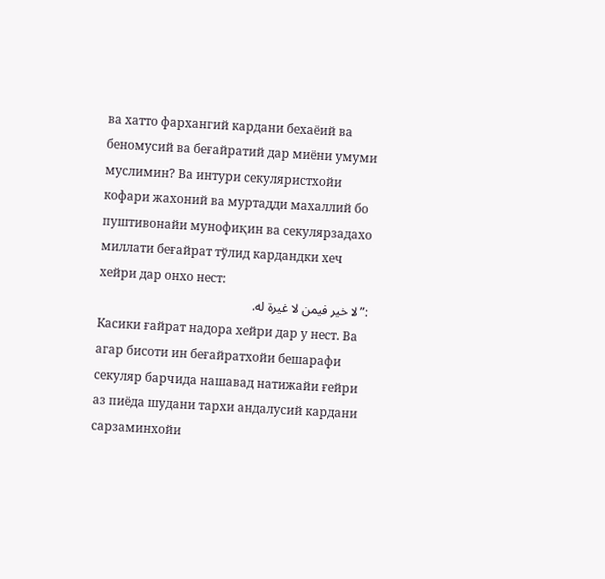ва хатто фархангий кардани бехаёий ва беномусий ва беғайратий дар миёни умуми муслимин? Ва интури секуляристхойи кофари жахоний ва муртадди махаллий бо пуштивонайи мунофиқин ва секулярзадахо миллати беғайрат тўлид кардандки хеч хейри дар онхо нест:
:”لا خير فيمن لا غيرة له.
Касики ғайрат надора хейри дар у нест. Ва агар бисоти ин беғайратхойи бешарафи секуляр барчида нашавад натижайи ғейри аз пиёда шудани тархи андалусий кардани сарзаминхойи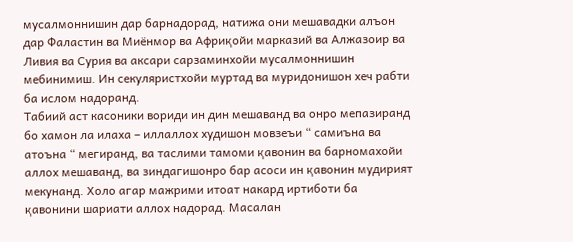мусалмоннишин дар барнадорад, натижа они мешавадки алъон дар Фаластин ва Миёнмор ва Африқойи марказий ва Алжазоир ва Ливия ва Сурия ва аксари сарзаминхойи мусалмоннишин мебинимиш. Ин секуляристхойи муртад ва муридонишон хеч рабти ба ислом надоранд.
Табиий аст касоники вориди ин дин мешаванд ва онро мепазиранд бо хамон ла илаха – иллаллох худишон мовзеъи “ самиъна ва атоъна “ мегиранд, ва таслими тамоми қавонин ва барномахойи аллох мешаванд, ва зиндагишонро бар асоси ин қавонин мудирият мекунанд. Холо агар мажрими итоат накард иртиботи ба қавонини шариати аллох надорад. Масалан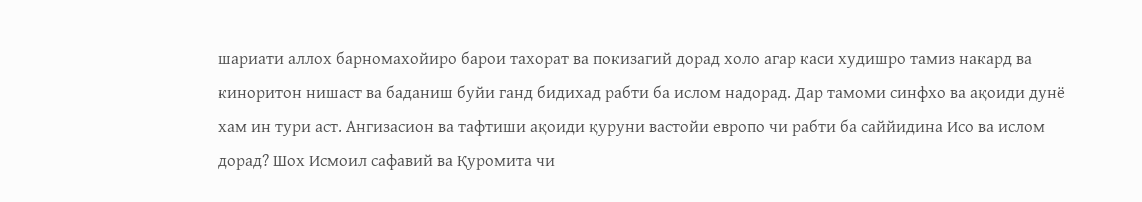шариати аллох барномахойиро барои тахорат ва покизагий дорад холо агар каси худишро тамиз накард ва киноритон нишаст ва баданиш буйи ганд бидихад рабти ба ислом надорад. Дар тамоми синфхо ва ақоиди дунё хам ин тури аст. Ангизасион ва тафтиши ақоиди қуруни вастойи европо чи рабти ба саййидина Исо ва ислом дорад? Шох Исмоил сафавий ва Қуромита чи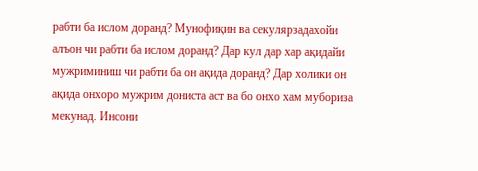рабти ба ислом доранд? Мунофиқин ва секулярзадахойи алъон чи рабти ба ислом доранд? Дар кул дар хар ақидайи мужриминиш чи рабти ба он ақида доранд? Дар холики он ақида онхоро мужрим дониста аст ва бо онхо хам мубориза мекунад. Инсони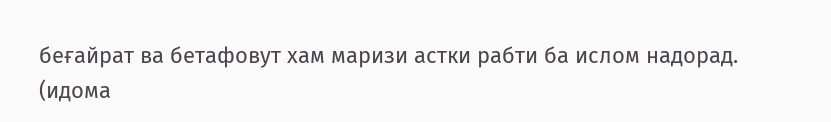беғайрат ва бетафовут хам маризи астки рабти ба ислом надорад.
(идома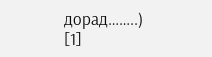дорад……..)
[1]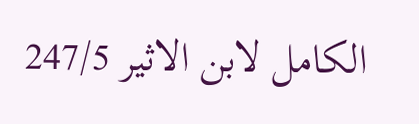الکامل لابن الاثیر 247/5